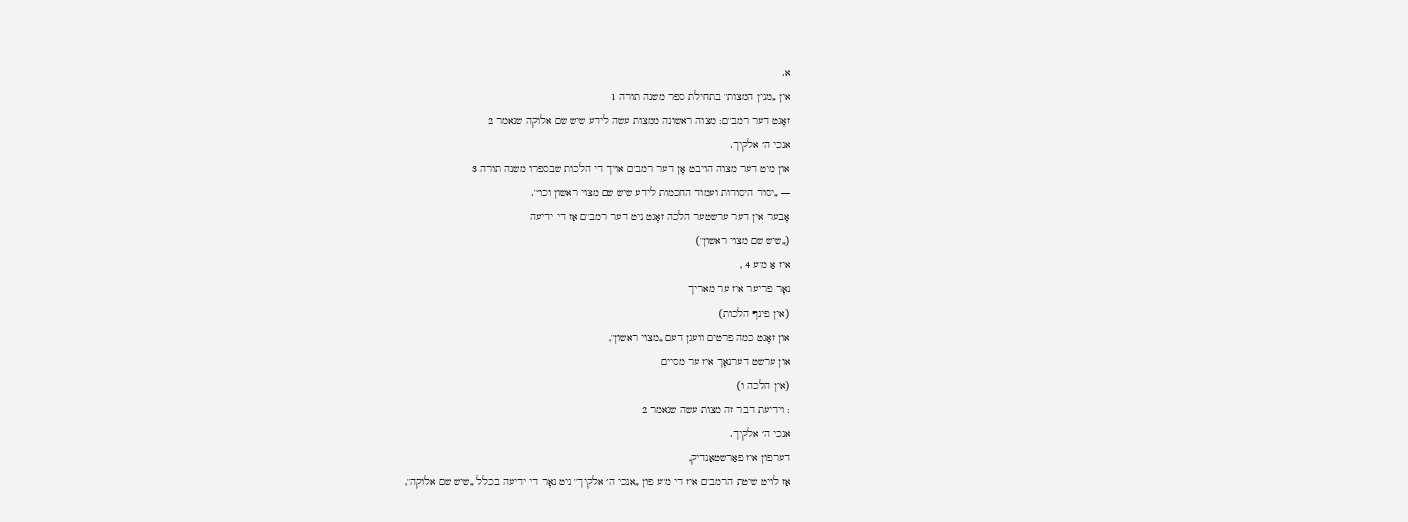א.
אין „מנין המצות" בתחילת ספר משנה תורה 1
זאָגט דער רמב"ם: מצוה ראשונה ממצות עשה לידע שיש שם אלוקה שנאמר 2
אנכי ה׳ אלקיך.
און מיט דער מצוה הויבט אָן דער רמב"ם אויך די הלכות שבספרו משנה תורה 3
— „יסוד היסודות ועמוד החכמות לידע שיש שם מצוי ראשון וכו׳".
אָבער אין דער ערשטער הלכה זאָגט ניט דער רמב"ם אַז די ידיעה
(„שיש שם מצוי ראשון")
איז אַ מ"ע 4 ,
נאָר פריער איז ער מאריך
(אין פינף הלכות)
און זאָגט כמה פרטים וועגן דעם „מצוי ראשון",
און ערשט דערנאָך איז ער מסיים
(אין הלכה ו)
: וידיעת דבר זה מצות עשה שנאמר 2
אנכי ה׳ אלקיך.
דערפון איז פאַרשטאַנדיק,
אַז לויט שיטת הרמב"ם איז די מ"ע פון „אנכי ה׳ אלקיך" ניט נאָר די ידיעה בכלל „שיש שם אלוקה",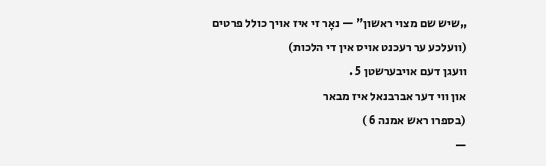„שיש שם מצוי ראשון" — נאָר זי איז אויך כולל פרטים
(וועלכע ער רעכנט אויס אין די הלכות)
וועגן דעם אויבערשטן 5 .
און ווי דער אברבנאל איז מבאר
(בספרו ראש אמנה 6 )
—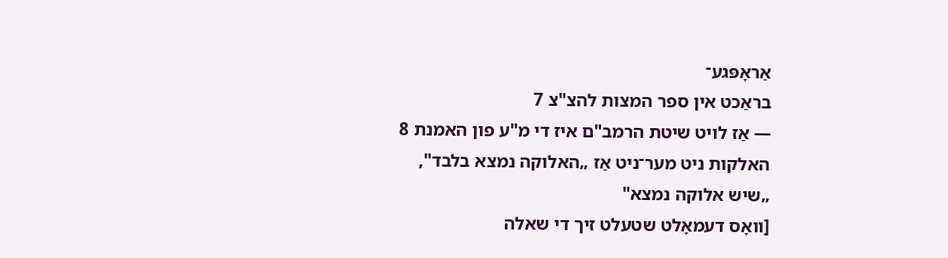אַראָפּגע־
בראַכט אין ספר המצות להצ"צ 7
— אַז לויט שיטת הרמב"ם איז די מ"ע פון האמנת 8
האלקות ניט מער־ניט אַז „האלוקה נמצא בלבד",
„שיש אלוקה נמצא"
[וואָס דעמאָלט שטעלט זיך די שאלה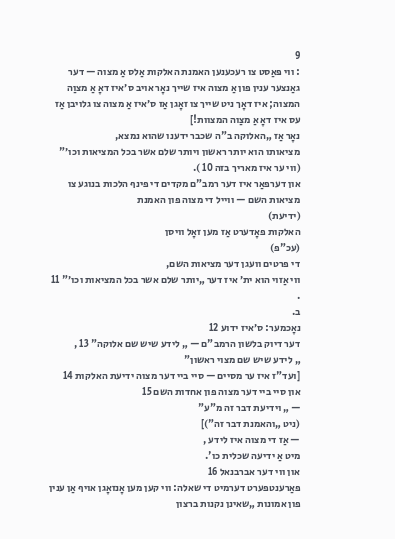9
: ווי פּאַסט צו רעכענען האמנת האלקות אַלס אַ מצוה — דער גאַנצער ענין פון אַ מצוה איז שייך נאָר אויב ס׳איז דאָ אַ מצוַה המצוה; איז דאָך ניט שייך צו זאָגן אַז ס׳איז אַ מצוה צו גלויבן אַז עס איז דאָ אַ מצַוה המצוות!]
נאָר אַז „האלוקה ב"ה שכבר ידענו שהוא נמצא,
מציאותו הוא יותר ראשון ויותר שלם אשר בכל המציאות וכו׳"
(ווי ער איז מאריך בזה 10 ).
און דערפאַר איז דער רמב"ם מקדים די פינף הלכות בנוגע צו מציאות השם — ווייל די מצוה פון האמנת
(ידיעת)
האלקות פאָדערט אַז מען זאָל וויסן
(עכ"פ)
די פרטים וועגן דער מציאות השם,
ווי אַזוי הוא ית׳ איז דער „יותר שלם אשר בכל המציאות וכו׳" 11 .
ב.
נאָכמער: ס׳איז ידוע 12
דער דיוק בלשון הרמב"ם — „ לידע שיש שם אלוקה" 13 ,
„ לידע שיש שם מצוי ראשון"
[ועד"ז איז ער מסיים — סיי ביי דער מצוה ידיעת האלקות 14
און סיי ביי דער מצוה פון אחדות השם 15
— „ וידיעת דבר זה מ"ע"
(ניט „והאמנת דבר זה")]
— אַז די מצוה איז לידע ,
מיט אַ ידיעה שכלית כו'.
און ווי דער אברבנאל 16
פאַרענטפערט דערמיט די שאלה: ווי קען מען אָנזאָגן אויף אַן ענין פון אמונות „שאינן נקנות ברצון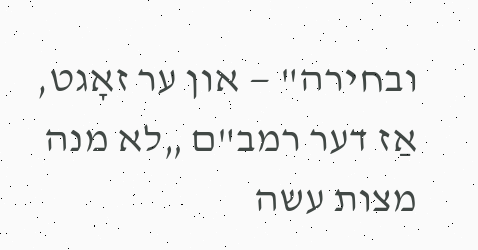ובחירה" — און ער זאָגט,
אַז דער רמב"ם „לא מנה מצות עשה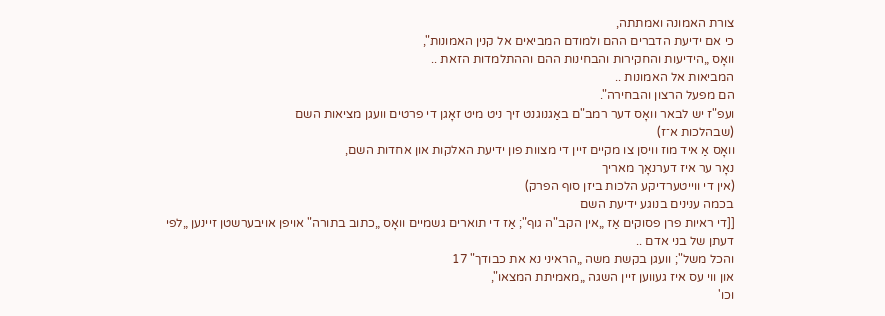צורת האמונה ואמתתה,
כי אם ידיעת הדברים ההם ולמודם המביאים אל קנין האמונות",
וואָס „הידיעות והחקירות והבחינות ההם וההתלמדות הזאת ..
המביאות אל האמונות ..
הם מפעל הרצון והבחירה".
ועפ"ז יש לבאר וואָס דער רמב"ם באַגנוגנט זיך ניט מיט זאָגן די פרטים וועגן מציאות השם
(שבהלכות א־ז)
וואָס אַ איד מוז וויסן צו מקיים זיין די מצוות פון ידיעת האלקות און אחדות השם,
נאָר ער איז דערנאָך מאריך
(אין די ווייטערדיקע הלכות ביזן סוף הפרק)
בכמה ענינים בנוגע ידיעת השם
[[די ראיות פרן פסוקים אַז „אין הקב"ה גוף"; אַז די תוארים גשמיים וואָס „כתוב בתורה" אויפן אויבערשטן זיינען „לפי דעתן של בני אדם ..
והכל משל"; וועגן בקשת משה „הראיני נא את כבודך" 17
און ווי עס איז געווען זיין השגה „מאמיתת המצאו",
וכו'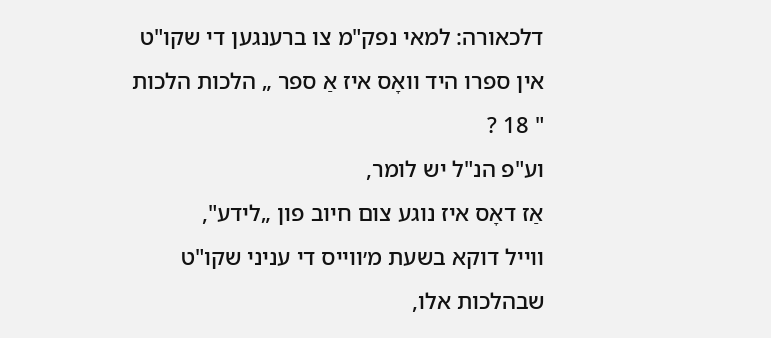דלכאורה: למאי נפק"מ צו ברענגען די שקו"ט אין ספרו היד וואָס איז אַ ספר „ הלכות הלכות " 18 ?
וע"פ הנ"ל יש לומר,
אַז דאָס איז נוגע צום חיוב פון „לידע",
ווייל דוקא בשעת מ׳ווייס די עניני שקו"ט שבהלכות אלו,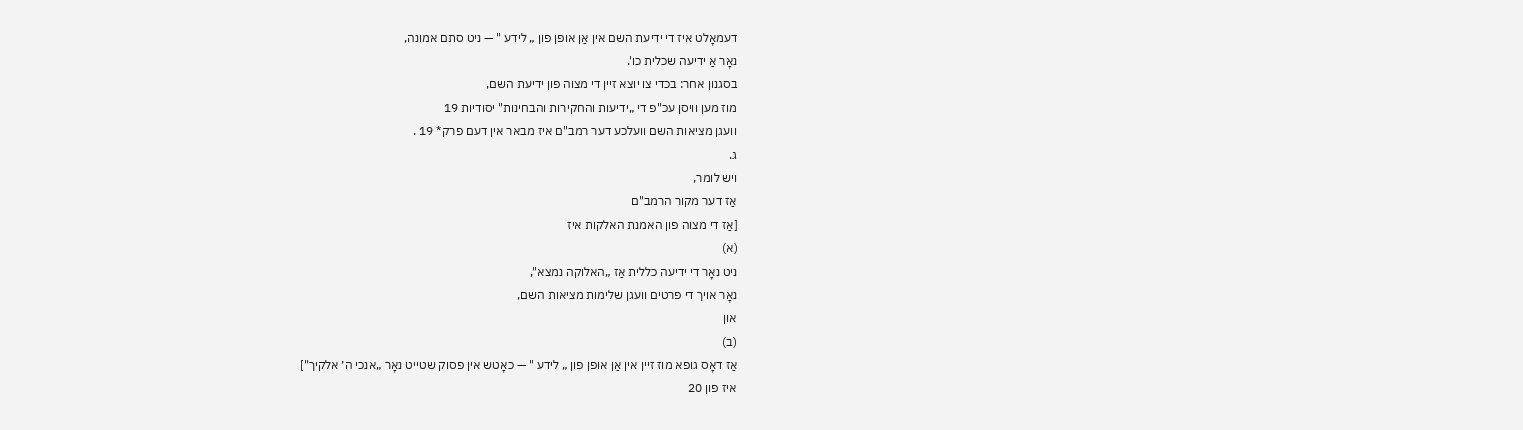דעמאָלט איז די ידיעת השם אין אַן אופן פון „ לידע " — ניט סתם אמונה,
נאָר אַ ידיעה שכלית כו'.
בסגנון אחר: בכדי צו יוצא זיין די מצוה פון ידיעת השם,
מוז מען וויסן עכ"פ די „ידיעות והחקירות והבחינות" יסודיות 19
וועגן מציאות השם וועלכע דער רמב"ם איז מבאר אין דעם פרק* 19 .
ג.
ויש לומר,
אַז דער מקור הרמב"ם
[אַז די מצוה פון האמנת האלקות איז
(א)
ניט נאָר די ידיעה כללית אַז „האלוקה נמצא",
נאָר אויך די פרטים וועגן שלימות מציאות השם,
און
(ב)
אַז דאָס גופא מוז זיין אין אַן אופן פון „ לידע " — כאָטש אין פסוק שטייט נאָר „אנכי ה׳ אלקיך"]
איז פון 20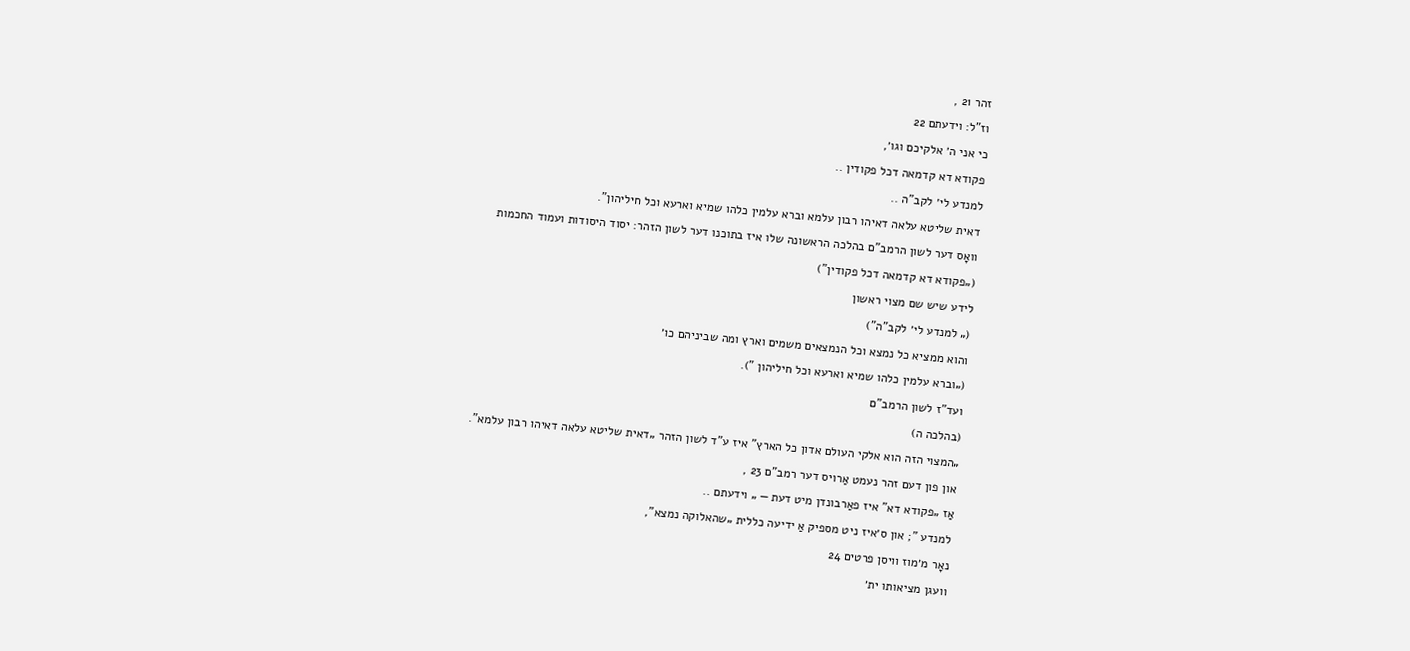זהר 21 ,
וז"ל: וידעתם 22
כי אני ה׳ אלקיכם וגו׳,
פקודא דא קדמאה דכל פקודין ..
למנדע לי׳ לקב"ה ..
דאית שליטא עלאה דאיהו רבון עלמא וברא עלמין כלהו שמיא וארעא וכל חיליהון".
וואָס דער לשון הרמב"ם בהלכה הראשונה שלו איז בתוכנו דער לשון הזהר: יסוד היסודות ועמוד החכמות
(„פקודא דא קדמאה דכל פקודין")
לידע שיש שם מצוי ראשון
(„ למנדע לי׳ לקב"ה")
והוא ממציא כל נמצא וכל הנמצאים משמים וארץ ומה שביניהם כו׳
(„וברא עלמין כלהו שמיא וארעא וכל חיליהון ").
ועד"ז לשון הרמב"ם
(בהלכה ה)
„המצוי הזה הוא אלקי העולם אדון כל הארץ" איז ע"ד לשון הזהר „דאית שליטא עלאה דאיהו רבון עלמא".
און פון דעם זהר נעמט אַרויס דער רמב"ם 23 ,
אַז „פקודא דא" איז פאַרבונדן מיט דעת — „ וידעתם ..
למנדע "; און ס׳איז ניט מספיק אַ ידיעה כללית „שהאלוקה נמצא",
נאָר מ׳מוז וויסן פרטים 24
וועגן מציאותו ית׳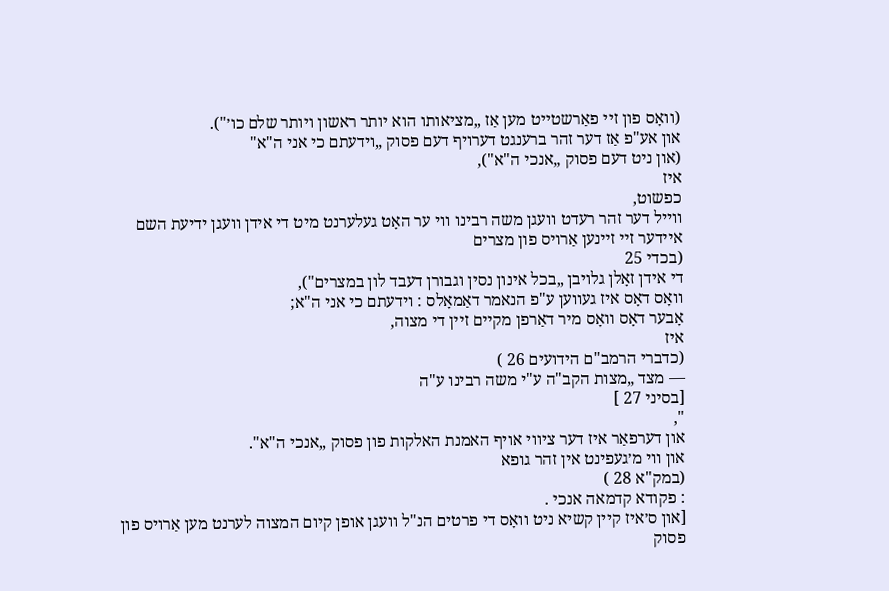(וואָס פון זיי פאַרשטייט מען אַז „מציאותו הוא יותר ראשון ויותר שלם כו׳").
און אע"פ אַז דער זהר ברענגט דערויף דעם פסוק „וידעתם כי אני ה"א"
(און ניט דעם פסוק „אנכי ה"א"),
איז
כפשוט,
ווייל דער זהר רעדט וועגן משה רבינו ווי ער האָט געלערנט מיט די אידן וועגן ידיעת השם איידער זיי זיינען אַרויס פון מצרים
(בכדי 25
די אידן זאָלן גלויבן „בכל אינון נסין וגבורן דעבד לון במצרים"),
וואָס דאָס איז געווען ע"פ הנאמר דאַמאָלס : וידעתם כי אני ה"א;
אָבער דאָס וואָס מיר דאַרפן מקיים זיין די מצוה,
איז
(כדברי הרמב"ם הידועים 26 )
— מצד „מצות הקב"ה ע"י משה רבינו ע"ה
[בסיני 27 ]
",
און דערפאַר איז דער ציווי אויף האמנת האלקות פון פסוק „אנכי ה"א".
און ווי מ׳געפינט אין זהר גופא
(במק"א 28 )
: פקודא קדמאה אנכי .
[און ס׳איז קיין קשיא ניט וואָס די פרטים הנ"ל וועגן אופן קיום המצוה לערנט מען אַרויס פון פסוק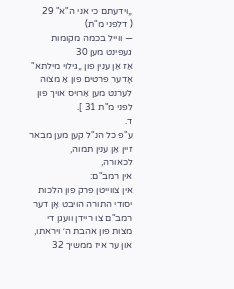„וידעתם כי אני ה"א" 29
( דלפני מ"ת)
— ווייל בכמה מקומות געפינט מען 30
אַז אַן ענין פון „גילוי מילתא" אָדער פרטים פון אַ מצוה לערנט מען אַרויס אויך פון לפני מ"ת 31 ].
ד.
ע"פ כל הנ"ל קען מען מבאר זיין אַן ענין תמוה,
לכאורה,
אין רמב"ם:
אין צווייטן פרק פון הלכות יסודי התורה הויבט אָן דער רמב"ם צו ריידן וועגן די מצות פון אהבת ה׳ ויראתו,
און ער איז ממשיך 32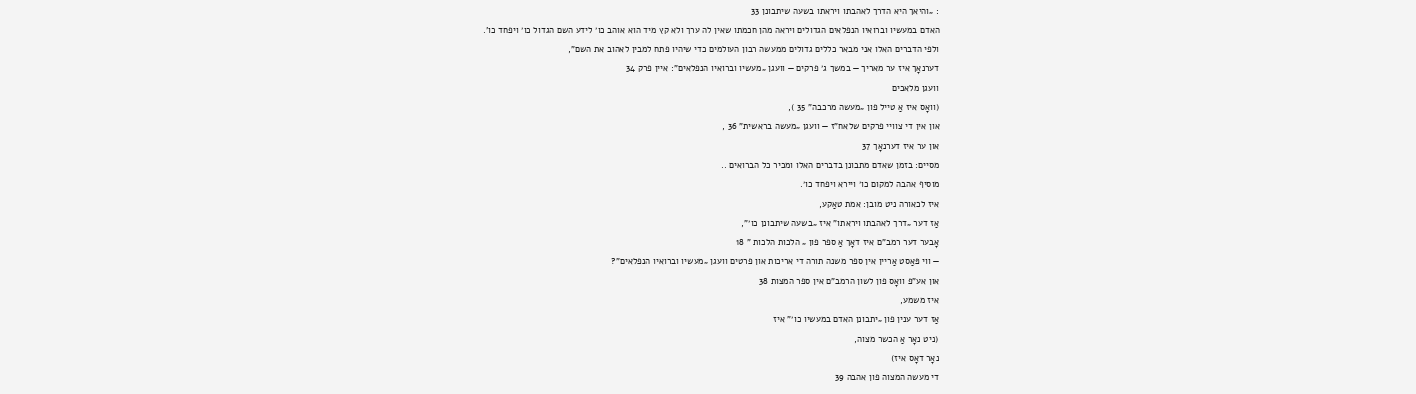: „והיאך היא הדרך לאהבתו ויראתו בשעה שיתבונן 33
האדם במעשיו וברואיו הנפלאים הגדולים ויראה מהן חכמתו שאין לה ערך ולא קץ מיד הוא אוהב כו׳ לידע השם הגדול כו׳ ויפחד כו'.
ולפי הדברים האלו אני מבאר כללים גדולים ממעשה רבון העולמים כדי שיהיו פתח למבין לאהוב את השם",
דערנאָך איז ער מאריך — במשך ג׳ פרקים — וועגן „מעשיו וברואיו הנפלאים": איין פרק 34
וועגן מלאכים
(וואָס איז אַ טייל פון „מעשה מרכבה" 35 ),
און אין די צוויי פרקים שלאח"ז — וועגן „מעשה בראשית" 36 ,
און ער איז דערנאָך 37
מסיים: בזמן שאדם מתבונן בדברים האלו ומכיר כל הברואים ..
מוסיף אהבה למקום כו׳ ויירא ויפחד כו׳.
איז לכאורה ניט מובן: אמת טאַקע,
אַז דער „דרך לאהבתו ויראתו" איז „בשעה שיתבונן כו׳",
אָבער דער רמב"ם איז דאָך אַ ספר פון „ הלכות הלכות " 18
— ווי פּאַסט אַריין אין ספר משנה תורה די אריכות און פרטים וועגן „מעשיו וברואיו הנפלאים"?
און אע"פ וואָס פון לשון הרמב"ם אין ספר המצות 38
איז משמע,
אַז דער ענין פון „יתבונן האדם במעשיו כו׳" איז
(ניט נאָר אַ הכשר מצוה,
נאָר דאָס איז)
די מעשה המצוה פון אהבה 39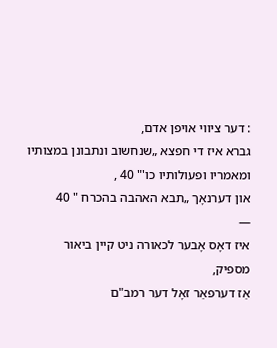: דער ציווי אויפן אדם,
גברא איז די חפצא „שנחשוב ונתבונן במצותיו ומאמריו ופעולותיו כו'" 40 ,
און דערנאָך „תבא האהבה בהכרח " 40
—
איז דאָס אָבער לכאורה ניט קיין ביאור מספיק,
אַז דערפאַר זאָל דער רמב"ם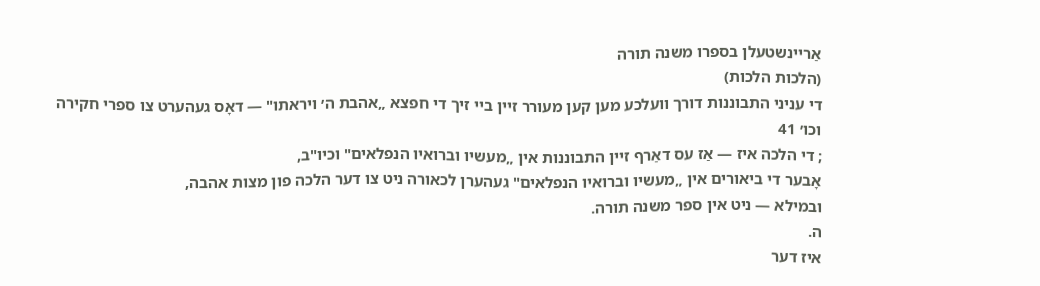אַריינשטעלן בספרו משנה תורה
(הלכות הלכות)
די עניני התבוננות דורך וועלכע מען קען מעורר זיין ביי זיך די חפצא „אהבת ה׳ ויראתו" — דאָס געהערט צו ספרי חקירה וכו׳ 41
; די הלכה איז — אַז עס דאַרף זיין התבוננות אין „מעשיו וברואיו הנפלאים" וכיו"ב,
אָבער די ביאורים אין „מעשיו וברואיו הנפלאים" געהערן לכאורה ניט צו דער הלכה פון מצות אהבה,
ובמילא — ניט אין ספר משנה תורה.
ה.
איז דער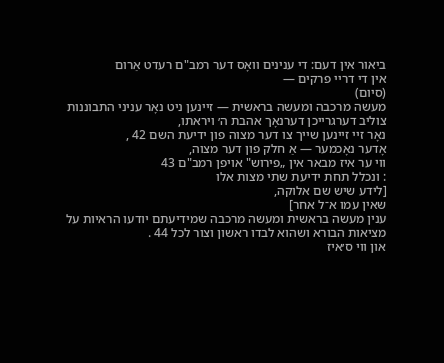ביאור אין דעם: די ענינים וואָס דער רמב"ם רעדט אַרום
אין די דריי פרקים —
(סיום)
מעשה מרכבה ומעשה בראשית — זיינען ניט נאָר עניני התבוננות צוליב דערגרייכן דערנאָך אהבת ה׳ ויראתו,
נאָר זיי זיינען שייך צו דער מצוה פון ידיעת השם 42 ,
אָדער נאָכמער — אַ חלק פון דער מצוה,
ווי ער איז מבאר אין „פירוש" אויפן רמב"ם 43
: ונכלל תחת ידיעת שתי מצות אלו
[לידע שיש שם אלוקה,
שאין עמו א־ל אחר]
ענין מעשה בראשית ומעשה מרכבה שמידיעתם יודעו הראיות על מציאות הבורא ושהוא לבדו ראשון וצור לכל 44 .
און ווי ס׳איז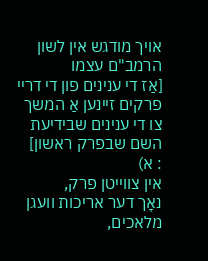אויך מודגש אין לשון הרמב"ם עצמו
[אַז די ענינים פון די דריי פרקים זיינען אַ המשך צו די ענינים שבידיעת השם שבפרק ראשון]
: א)
אין צווייטן פרק,
נאָך דער אריכות וועגן מלאכים,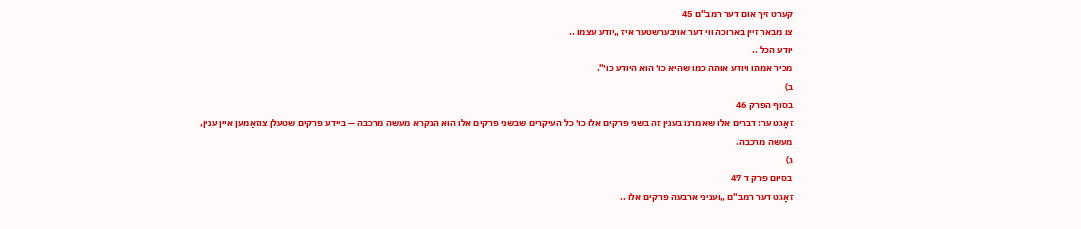קערט זיך אום דער רמב"ם 45
צו מבאר זיין בארוכה ווי דער אויבערשטער איז „יודע עצמו ..
יודע הכל ..
מכיר אמתו ויודע אותה כמו שהיא כו׳ הוא היודע כו׳".
ב)
בסוף הפרק 46
זאָגט ער: דברים אלו שאמרנו בענין זה בשני פרקים אלו כו׳ כל העיקרים שבשני פרקים אלו הוא הנקרא מעשה מרכבה — ביידע פרקים שטעלן צוזאַמען איין ענין,
מעשה מרכבה.
ג)
בסיום פרק ד 47
זאָגט דער רמב"ם „ועניני ארבעה פרקים אלו ..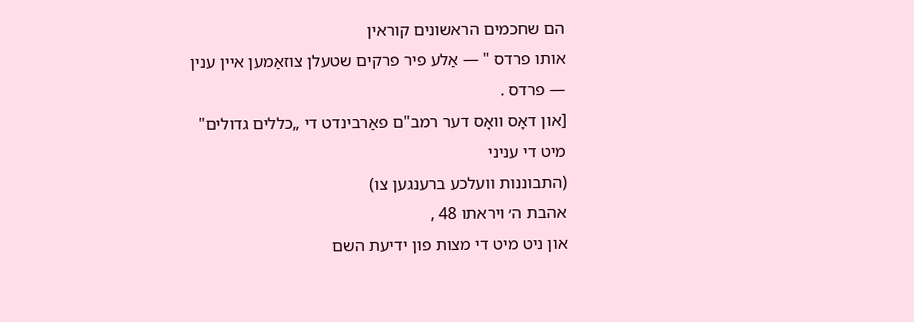הם שחכמים הראשונים קוראין
אותו פרדס " — אַלע פיר פרקים שטעלן צוזאַמען איין ענין — פרדס .
[און דאָס וואָס דער רמב"ם פאַרבינדט די „כללים גדולים" מיט די עניני
(התבוננות וועלכע ברענגען צו)
אהבת ה׳ ויראתו 48 ,
און ניט מיט די מצות פון ידיעת השם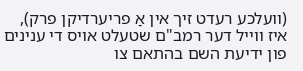(וועלכע רעדט זיך אין אַ פריערדיקן פרק),
איז ווייל דער רמב"ם שטעלט אויס די ענינים פון ידיעת השם בהתאם צו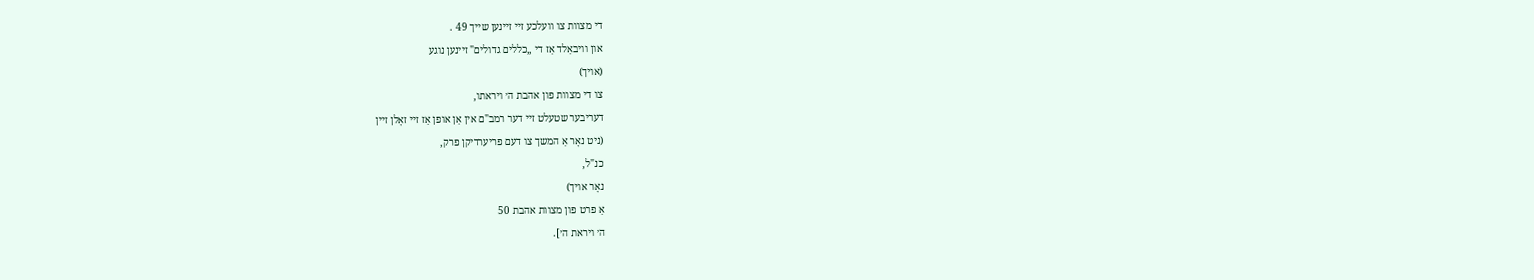די מצוות צו וועלכע זיי זיינען שייך 49 .
און וויבאַלד אַז די „כללים גדולים" זיינען נוגע
(אויך)
צו די מצוות פון אהבת ה׳ ויראתו,
דעריבער שטעלט זיי דער רמב"ם אין אַן אופן אַז זיי זאָלן זיין
(ניט נאָר אַ המשך צו דעם פריערדיקן פרק,
כנ"ל,
נאָר אויך)
אַ פרט פון מצוות אהבת 50
ה׳ ויראת ה׳].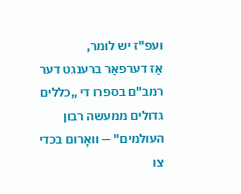ועפ"ז יש לומר,
אַז דערפאַר ברענגט דער רמב"ם בספרו די „כללים גדולים ממעשה רבון העולמים" — וואָרום בכדי צו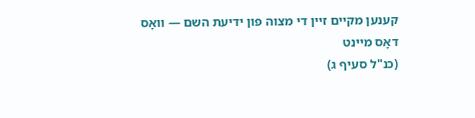קענען מקיים זיין די מצוה פון ידיעת השם — וואָס דאָס מיינט
(כנ"ל סעיף ג)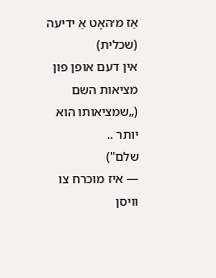אַז מ׳האָט אַ ידיעה
(שכלית)
אין דעם אופן פון מציאות השם
(„שמציאותו הוא יותר ..
שלם")
— איז מוכרח צו וויסן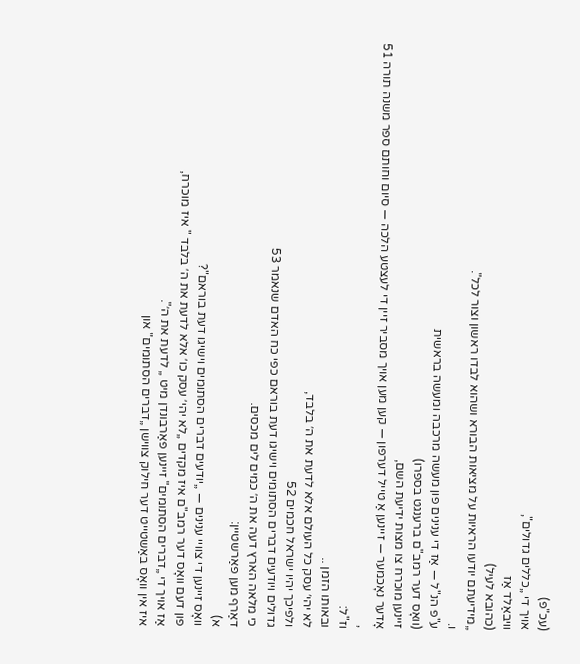(עכ"פ)
אויך די „כללים גדולים",
וויבאַלד אַז
(כהובא לעיל)
„מידיעתם יודעו הראיות על מציאות הבורא ושהוא לבדו ראשון וצור לכל".
ו.
ע"פ הנ"ל — אַז די ענינים פון מעשה מרכבה ומעשה בראשית
(וואָס דער רמב"ם ברענגט בספרו)
זיינען מוכרח צו מצות ידיעת השם,
אָדער נאָכמער — זיינען אַ טייל דערפון — קען מען אויך מסביר זיין די לעצטע הלכה — סיום וחותם ספר משנה תורה 51 ,
וז"ל:
ובאותו הזמן ..
לא יהי׳ עסק כל העולם אלא לדעת את ה׳ בלבד,
ולפיכך יהיו ישראל חכמים 52
גדולים ויודעים דברים הסתומים וישיגו דעת בוראם כפי כח האדם שנאמר 53
כי מלאה הארץ דעה את ה׳ כמים לים מכסים.
דאַרף מען פאַרשטיין:
א)
וואָס זיינען די צוויי ענינים — „יודעים דברים הסתומים וישיגו דעת בוראם"?
פון דעם וואָס דער רמב"ם איז מקדים „לא יהי׳ עסק כו׳ אלא לדעת את ה׳ בלבד " איז מוכרח,
אַז אויך די „דברים הסתומים" זיינען פאַרבונדן מיט „ לדעת את ה׳".
איז אין וואָס באַשטייט דער חילוק צווישן „דברים הסתומים" און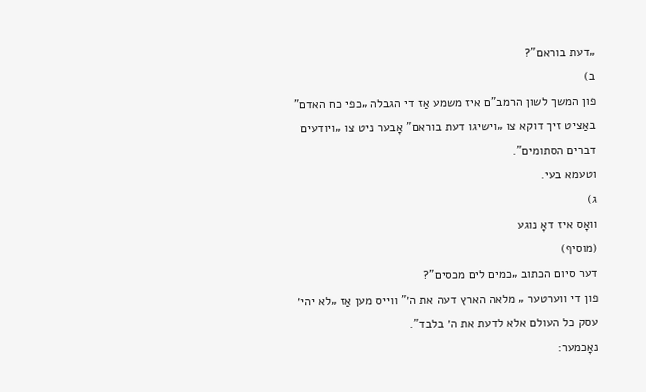„דעת בוראם"?
ב)
פון המשך לשון הרמב"ם איז משמע אַז די הגבלה „כפי כח האדם" באַציט זיך דוקא צו „וישיגו דעת בוראם" אָבער ניט צו „ויודעים דברים הסתומים".
וטעמא בעי.
ג)
וואָס איז דאָ נוגע
(מוסיף)
דער סיום הכתוב „כמים לים מכסים"?
פון די ווערטער „ מלאה הארץ דעה את ה׳" ווייס מען אַז „לא יהי׳ עסק כל העולם אלא לדעת את ה׳ בלבד".
נאָכמער: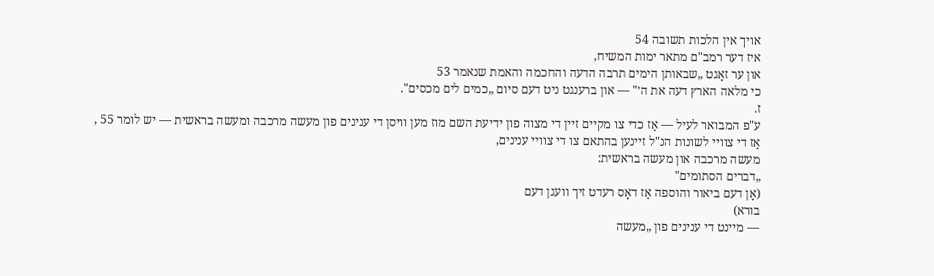אויך אין הלכות תשובה 54
איז דער רמב"ם מתאר ימות המשיח,
און ער זאָגט „שבאותן הימים תרבה הדעה והחכמה והאמת שנאמר 53
כי מלאה הארץ דעה את ה׳" — און ברענגט ניט דעם סיום „כמים לים מכסים".
ז.
ע"פ המבואר לעיל — אַז כדי צו מקיים זיין די מצוה פון ידיעת השם מוז מען וויסן די ענינים פון מעשה מרכבה ומעשה בראשית — יש לומר 55 ,
אַז די צוויי לשונות הנ"ל זיינען בהתאם צו די צוויי ענינים,
מעשה מרכבה און מעשה בראשית:
„דברים הסתומים"
(אָן דעם ביאור והוספה אַז דאָס רעדט זיך וועגן דעם
בורא)
— מיינט די ענינים פון „מעשה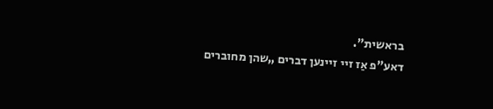בראשית".
דאע"פ אַז זיי זיינען דברים „שהן מחוברים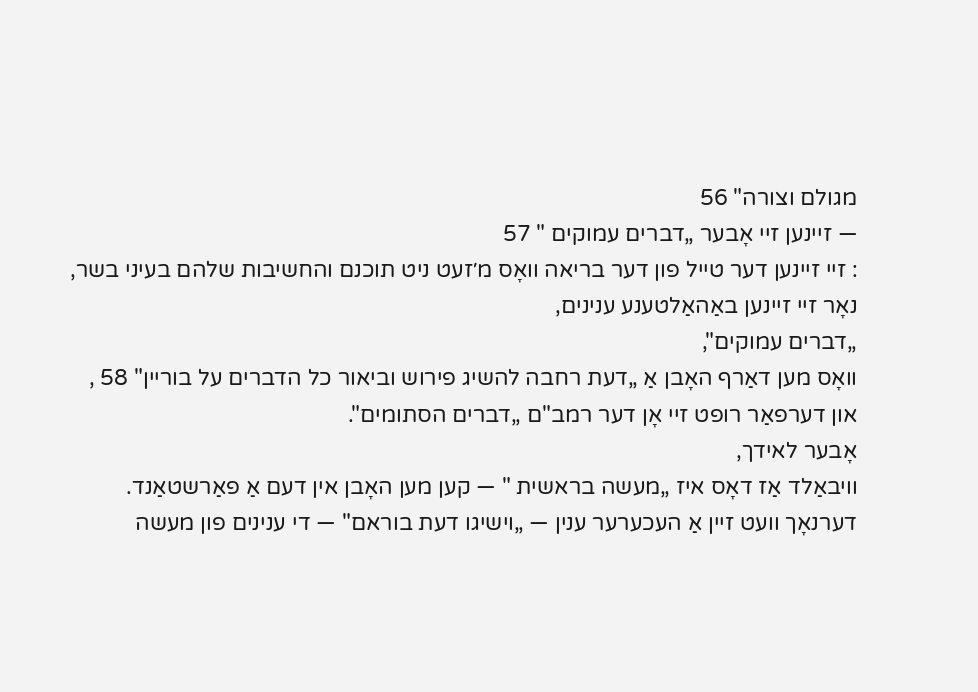מגולם וצורה" 56
— זיינען זיי אָבער „דברים עמוקים " 57
: זיי זיינען דער טייל פון דער בריאה וואָס מ׳זעט ניט תוכנם והחשיבות שלהם בעיני בשר,
נאָר זיי זיינען באַהאַלטענע ענינים,
„דברים עמוקים",
וואָס מען דאַרף האָבן אַ „דעת רחבה להשיג פירוש וביאור כל הדברים על בוריין" 58 ,
און דערפאַר רופט זיי אָן דער רמב"ם „דברים הסתומים".
אָבער לאידך,
וויבאַלד אַז דאָס איז „מעשה בראשית " — קען מען האָבן אין דעם אַ פאַרשטאַנד.
דערנאָך וועט זיין אַ העכערער ענין — „וישיגו דעת בוראם" — די ענינים פון מעשה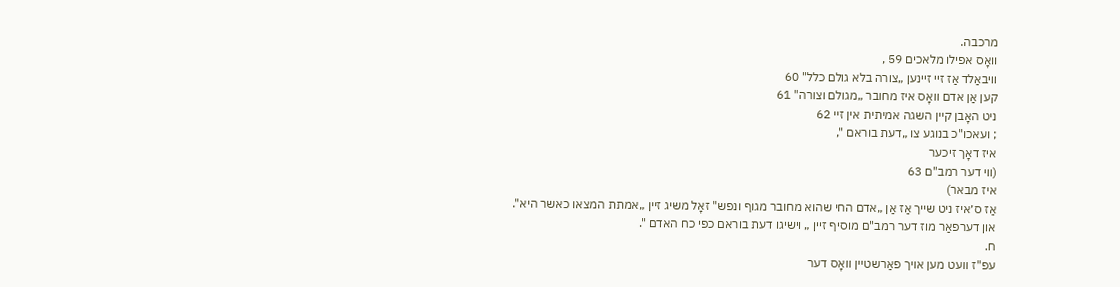מרכבה.
וואָס אפילו מלאכים 59 ,
וויבאַלד אַז זיי זיינען „צורה בלא גולם כלל" 60
קען אַן אדם וואָס איז מחובר „מגולם וצורה" 61
ניט האָבן קיין השגה אמיתית אין זיי 62
; ועאכו"כ בנוגע צו „דעת בוראם ",
איז דאָך זיכער
(ווי דער רמב"ם 63
איז מבאר)
אַז ס׳איז ניט שייך אַז אַן „אדם החי שהוא מחובר מגוף ונפש" זאָל משיג זיין „אמתת המצאו כאשר היא".
און דערפאַר מוז דער רמב"ם מוסיף זיין „ וישיגו דעת בוראם כפי כח האדם ".
ח.
עפ"ז וועט מען אויך פאַרשטיין וואָס דער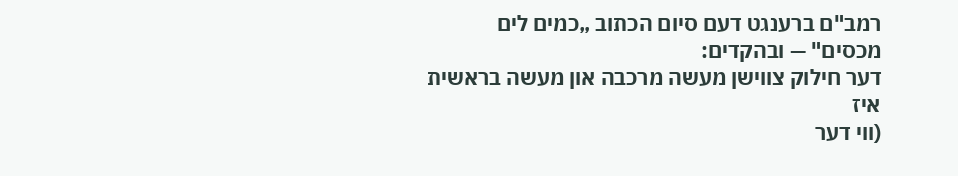רמב"ם ברענגט דעם סיום הכתוב „כמים לים מכסים" — ובהקדים:
דער חילוק צווישן מעשה מרכבה און מעשה בראשית איז
(ווי דער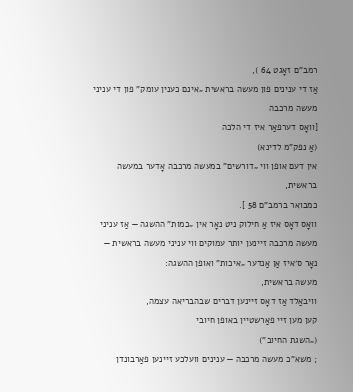רמב"ם זאָגט 64 ),
אַז די ענינים פון מעשה בראשית „אינם כענין עומק" פון די עניני מעשה מרכבה
[וואָס דערפאַר איז די הלכה
(אַ נפק"מ לדינא)
אין דעם אופן ווי „דורשים" במעשה מרכבה אָדער במעשה בראשית,
כמבואר ברמב"ם 58 ].
וואָס דאָס איז אַ חילוק ניט נאָר אין „כמות" ההשגה — אַז עניני מעשה מרכבה זיינען יותר עמוקים ווי עניני מעשה בראשית — נאָר ס׳איז אַן אַנדער „איכות" ואופן ההשגה:
מעשה בראשית,
וויבאַלד אַז דאָס זיינען דברים שבהבריאה עצמה,
קען מען זיי פאַרשטיין באופן חיובי
(„השגת החיוב")
; משא"כ מעשה מרכבה — ענינים וועלכע זיינען פאַרבונדן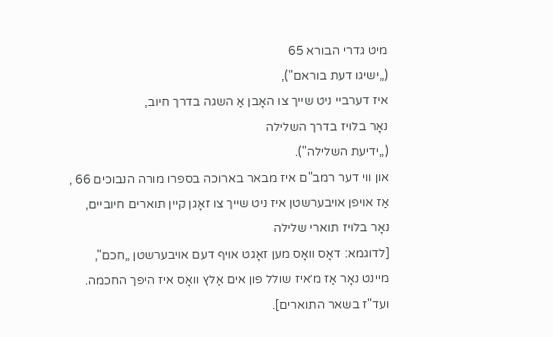מיט גדרי הבורא 65
(„ישיגו דעת בוראם"),
איז דערביי ניט שייך צו האָבן אַ השגה בדרך חיוב,
נאָר בלויז בדרך השלילה
(„ידיעת השלילה").
און ווי דער רמב"ם איז מבאר בארוכה בספרו מורה הנבוכים 66 ,
אַז אויפן אויבערשטן איז ניט שייך צו זאָגן קיין תוארים חיוביים,
נאָר בלויז תוארי שלילה
[לדוגמא: דאָס וואָס מען זאָגט אויף דעם אויבערשטן „חכם",
מיינט נאָר אַז מ׳איז שולל פון אים אַלץ וואָס איז היפך החכמה.
ועד"ז בשאר התוארים].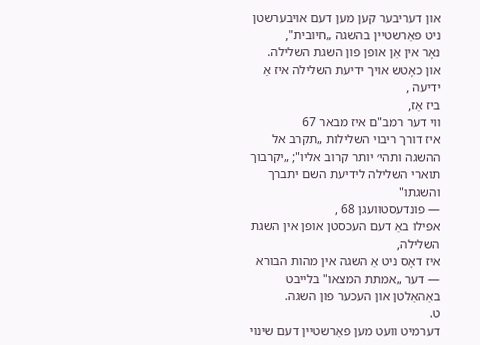און דעריבער קען מען דעם אויבערשטן ניט פאַרשטיין בהשגה „חיובית",
נאָר אין אַן אופן פון השגת השלילה.
און כאָטש אויך ידיעת השלילה איז אַ ידיעה ,
ביז אַז,
ווי דער רמב"ם איז מבאר 67
איז דורך ריבוי השלילות „תקרב אל ההשגה ותהי׳ יותר קרוב אליו"; „יקרבוך תוארי השלילה לידיעת השם יתברך והשגתו"
— פונדעסטוועגן 68 ,
אפילו באַ דעם העכסטן אופן אין השגת השלילה,
איז דאָס ניט אַ השגה אין מהות הבורא — דער „אמתת המצאו" בלייבט באַהאַלטן און העכער פון השגה.
ט.
דערמיט וועט מען פאַרשטיין דעם שינוי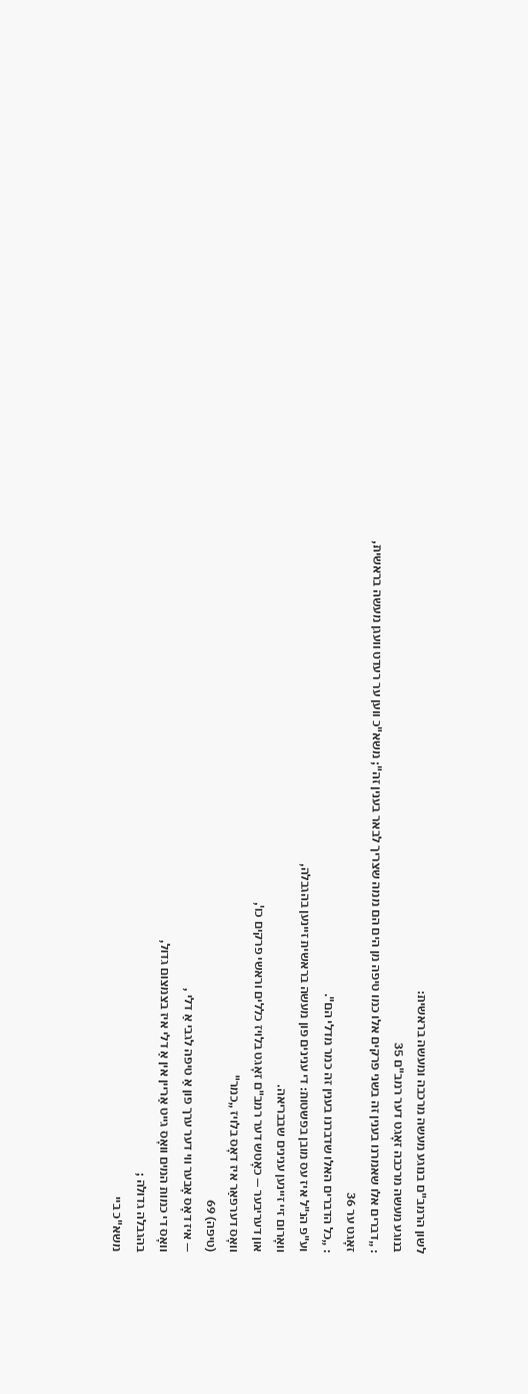לשון הרמב"ם בנוגע מעשה מרכבה ומעשה בראשית:
בנוגע מעשה מרכבה זאָגט דער רמב"ם 35
: „דברים אלו שאמרנו בענין זה בשני פרקים אלו כמו טיפה מן הים הם ממה שצריך לבאר בענין זה"; משא"כ ווען ער רעדט וועגן מעשה בראשית,
זאָגט ער 36
: „כל הדברים האלו שדברנו בענין זה כמר מדלי הם".
וע"פ הנ"ל איז עס מובן בפשטות: די ענינים פון מעשה בראשית זיינען בהגבלה,
וואָרום זיי זיינען ענינים שבבריאה.
און דעריבער — כאָטש דער רמב"ם זאָגט בלויז כללים וראשי פרקים כו',
וואָס דערפאַר איז דאָס בלויז „כמר"
(טיפה) 69
— איז דאָס אָבער ווי דער ערך פון אַ טיפה לגבי אַ דלי ,
וואָס די כמות המים וואָס גייט אַריין אין אַ דלי איז בצמצום גדול,
בהגבלה גדולה ;
משא"כ ביי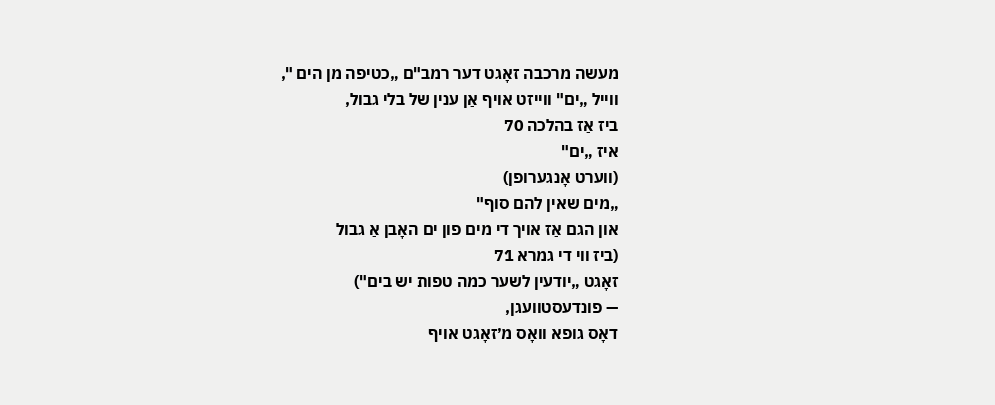מעשה מרכבה זאָגט דער רמב"ם „כטיפה מן הים ",
ווייל „ים" ווייזט אויף אַן ענין של בלי גבול,
ביז אַז בהלכה 70
איז „ים"
(ווערט אָנגערופן)
„מים שאין להם סוף"
און הגם אַז אויך די מים פון ים האָבן אַ גבול
(ביז ווי די גמרא 71
זאָגט „יודעין לשער כמה טפות יש בים")
— פונדעסטוועגן,
דאָס גופא וואָס מ׳זאָגט אויף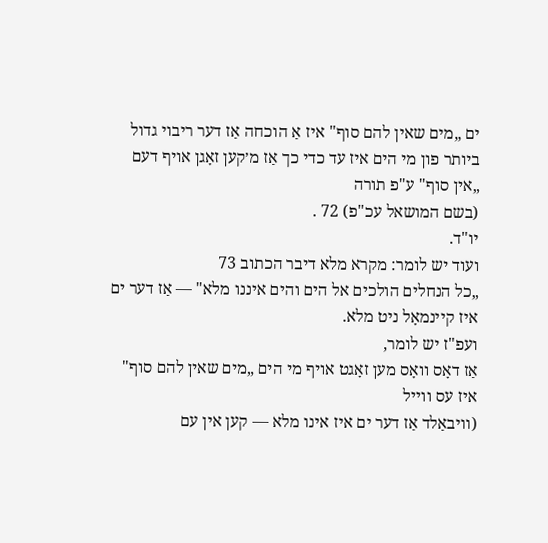ים „מים שאין להם סוף" איז אַ הוכחה אַז דער ריבוי גדול ביותר פון מי הים איז עד כדי כך אַז מ׳קען זאָגן אויף דעם „אין סוף" ע"פ תורה
(בשם המושאל עכ"פ) 72 .
יו"ד.
ועוד יש לומר: מקרא מלא דיבר הכתוב 73
„כל הנחלים הולכים אל הים והים איננו מלא" — אַז דער ים איז קיינמאָל ניט מלא.
ועפ"ז יש לומר,
אַז דאָס וואָס מען זאָגט אויף מי הים „מים שאין להם סוף" איז עס ווייל
(וויבאַלד אַז דער ים איז אינו מלא — קען אין עם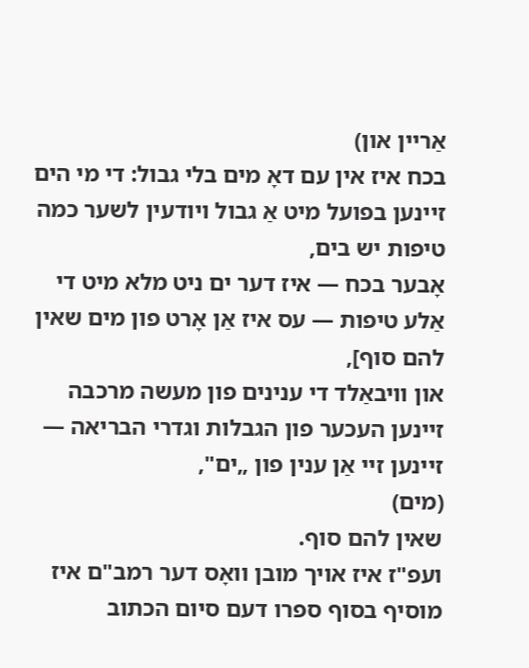אַריין און)
בכח איז אין עם דאָ מים בלי גבול: די מי הים זיינען בפועל מיט אַ גבול ויודעין לשער כמה טיפות יש בים,
אָבער בכח — איז דער ים ניט מלא מיט די אַלע טיפות — עס איז אַן אָרט פון מים שאין להם סוף],
און וויבאַלד די ענינים פון מעשה מרכבה זיינען העכער פון הגבלות וגדרי הבריאה — זיינען זיי אַן ענין פון „ים",
(מים)
שאין להם סוף.
ועפ"ז איז אויך מובן וואָס דער רמב"ם איז מוסיף בסוף ספרו דעם סיום הכתוב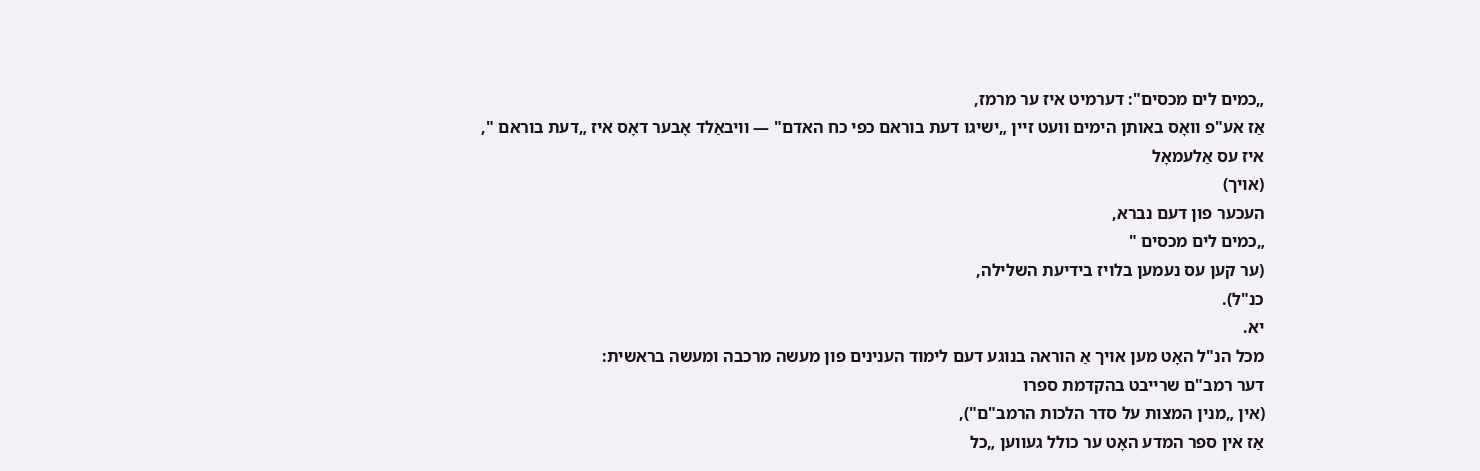„כמים לים מכסים": דערמיט איז ער מרמז,
אַז אע"פ וואָס באותן הימים וועט זיין „ישיגו דעת בוראם כפי כח האדם" — וויבאַלד אָבער דאָס איז „דעת בוראם ",
איז עס אַלעמאָל
(אויך)
העכער פון דעם נברא,
„כמים לים מכסים "
(ער קען עס נעמען בלויז בידיעת השלילה,
כנ"ל).
יא.
מכל הנ"ל האָט מען אויך אַ הוראה בנוגע דעם לימוד הענינים פון מעשה מרכבה ומעשה בראשית:
דער רמב"ם שרייבט בהקדמת ספרו
(אין „מנין המצות על סדר הלכות הרמב"ם"),
אַז אין ספר המדע האָט ער כולל געווען „כל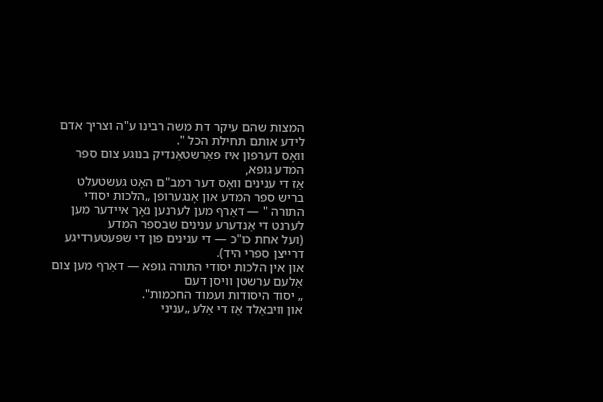המצות שהם עיקר דת משה רבינו ע"ה וצריך אדם לידע אותם תחילת הכל ".
וואָס דערפון איז פאַרשטאַנדיק בנוגע צום ספר המדע גופא,
אַז די ענינים וואָס דער רמב"ם האָט געשטעלט בריש ספר המדע און אָנגערופן „הלכות יסודי התורה " — דאַרף מען לערנען נאָך איידער מען לערנט די אַנדערע ענינים שבספר המדע
(ועל אחת כו"כ — די ענינים פון די שפּעטערדיגע דרייצן ספרי היד).
און אין הלכות יסודי התורה גופא — דאַרף מען צום אַלעם ערשטן וויסן דעם
„ יסוד היסודות ועמוד החכמות".
און וויבאַלד אַז די אַלע „עניני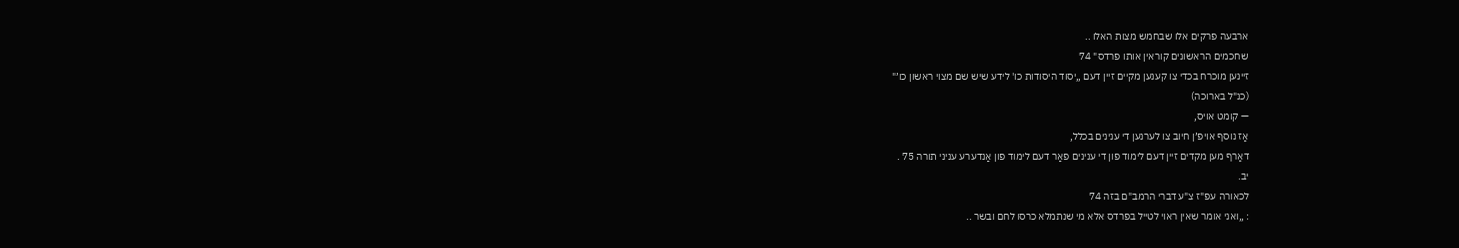ארבעה פרקים אלו שבחמש מצות האלו ..
שחכמים הראשונים קוראין אותו פרדס" 74
זיינען מוכרח בכדי צו קענען מקיים זיין דעם „יסוד היסודות כו' לידע שיש שם מצוי ראשון כו׳"
(כנ"ל בארוכה)
— קומט אויס,
אַז נוסף אויפ׳ן חיוב צו לערנען די ענינים בכלל,
דאַרף מען מקדים זיין דעם לימוד פון די ענינים פאַר דעם לימוד פון אַנדערע עניני תורה 75 .
יב.
לכאורה עפ"ז צ"ע דברי הרמב"ם בזה 74
: „ואני אומר שאין ראוי לטייל בפרדס אלא מי שנתמלא כרסו לחם ובשר ..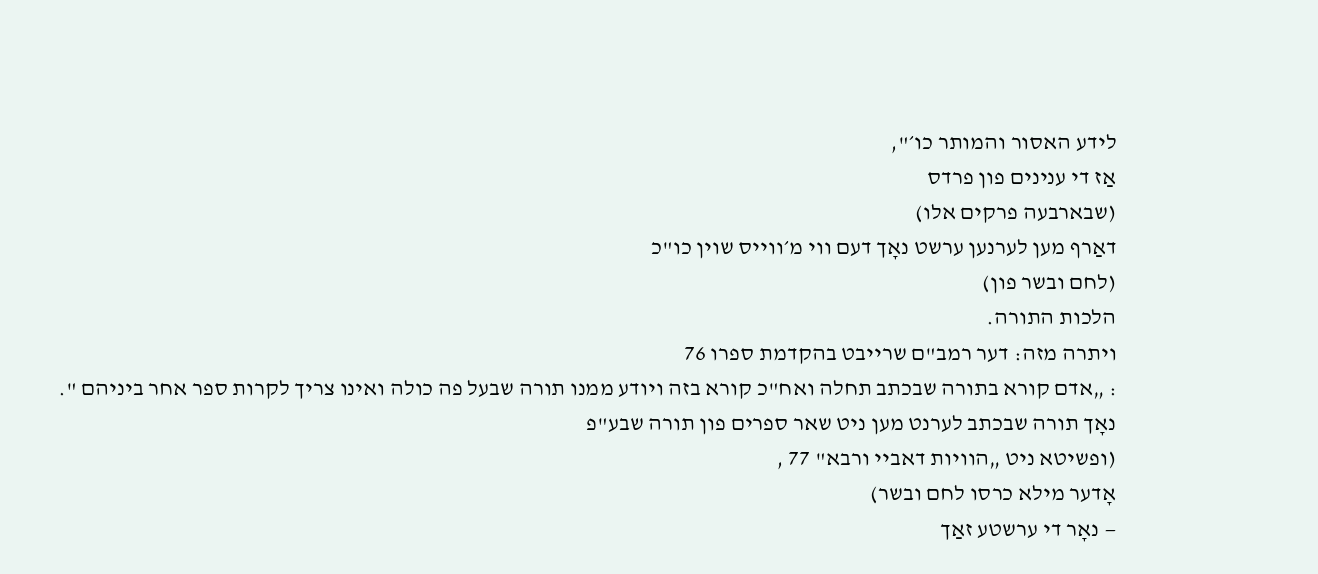לידע האסור והמותר כו׳",
אַז די ענינים פון פרדס
(שבארבעה פרקים אלו)
דאַרף מען לערנען ערשט נאָך דעם ווי מ׳ווייס שוין כו"כ
(לחם ובשר פון)
הלכות התורה.
ויתרה מזה: דער רמב"ם שרייבט בהקדמת ספרו 76
: „אדם קורא בתורה שבכתב תחלה ואח"כ קורא בזה ויודע ממנו תורה שבעל פה כולה ואינו צריך לקרות ספר אחר ביניהם ".
נאָך תורה שבכתב לערנט מען ניט שאר ספרים פון תורה שבע"פ
(ופשיטא ניט „הוויות דאביי ורבא" 77 ,
אָדער מילא כרסו לחם ובשר)
— נאָר די ערשטע זאַך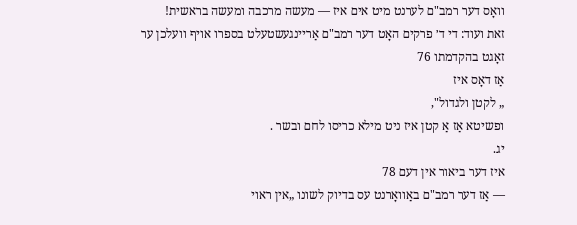וואָס דער רמב"ם לערנט מיט אים איז — מעשה מרכבה ומעשה בראשית!
זאת ועוד: די ד׳ פרקים האָט דער רמב"ם אַריינגעשטעלט בספרו אויף וועלכן ער זאָגט בהקדמתו 76
אַז דאָס איז
„ לקטן ולגדול",
ופשיטא אַז אַ קטן איז ניט מילא כריסו לחם ובשר .
יג.
איז דער ביאור אין דעם 78
— אַז דער רמב"ם באַוואָרנט עס בדיוק לשונו „אין ראוי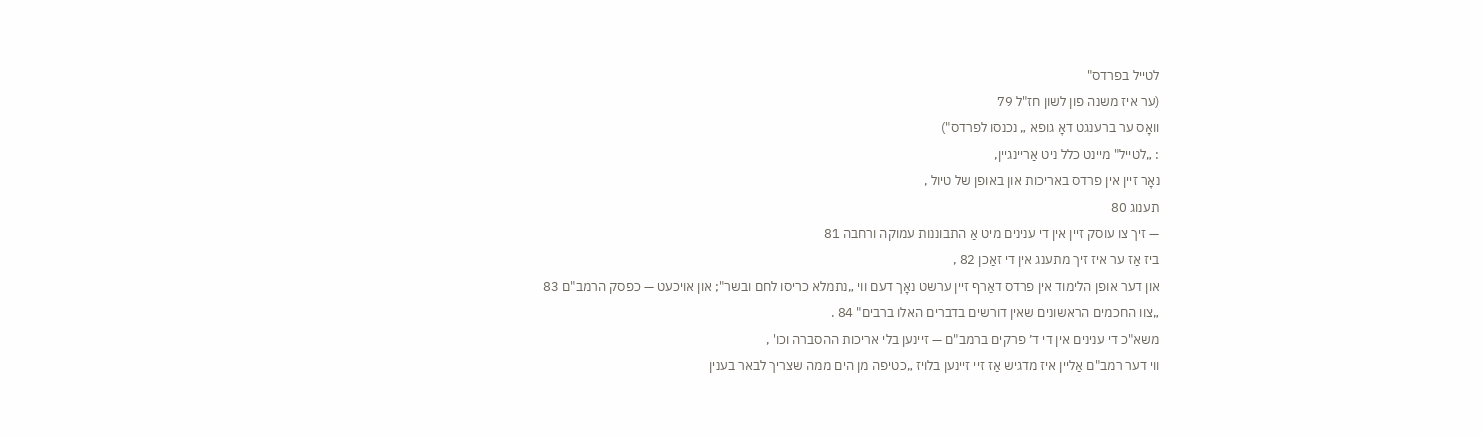לטייל בפרדס"
(ער איז משנה פון לשון חז"ל 79
וואָס ער ברענגט דאָ גופא „ נכנסו לפרדס")
: „לטייל" מיינט כלל ניט אַריינגיין,
נאָר זיין אין פרדס באריכות און באופן של טיול ,
תענוג 80
— זיך צו עוסק זיין אין די ענינים מיט אַ התבוננות עמוקה ורחבה 81
ביז אַז ער איז זיך מתענג אין די זאַכן 82 ,
און דער אופן הלימוד אין פרדס דאַרף זיין ערשט נאָך דעם ווי „נתמלא כריסו לחם ובשר"; און אויכעט — כפסק הרמב"ם 83
„צוו החכמים הראשונים שאין דורשים בדברים האלו ברבים" 84 .
משא"כ די ענינים אין די ד׳ פרקים ברמב"ם — זיינען בלי אריכות ההסברה וכו' ,
ווי דער רמב"ם אַליין איז מדגיש אַז זיי זיינען בלויז „כטיפה מן הים ממה שצריך לבאר בענין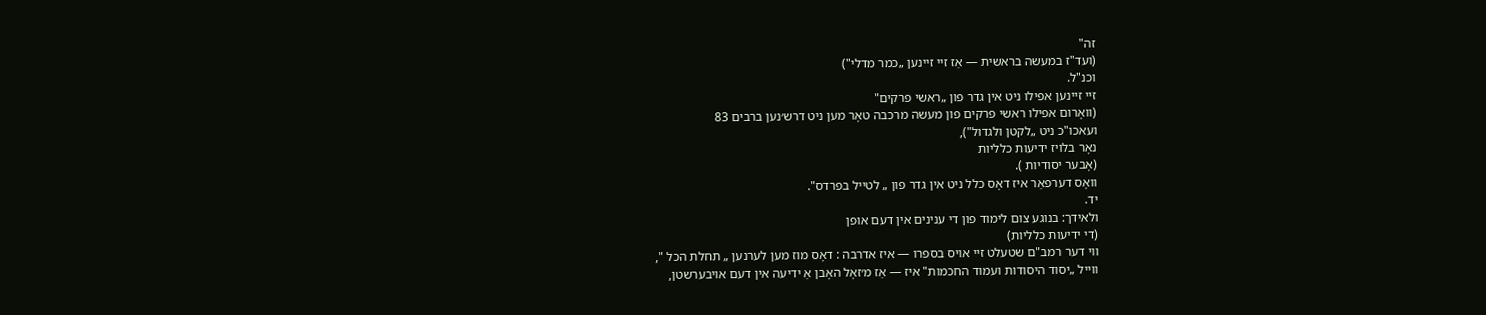זה"
(ועד"ז במעשה בראשית — אַז זיי זיינען „כמר מדלי")
וכנ"ל.
זיי זיינען אפילו ניט אין גדר פון „ראשי פרקים"
(וואָרום אפילו ראשי פרקים פון מעשה מרכבה טאָר מען ניט דרש׳נען ברבים 83
ועאכו"כ ניט „לקטן ולגדול"),
נאָר בלויז ידיעות כלליות
(אָבער יסודיות ).
וואָס דערפאַר איז דאָס כלל ניט אין גדר פון „ לטייל בפרדס".
יד.
ולאידך: בנוגע צום לימוד פון די ענינים אין דעם אופן
(די ידיעות כלליות)
ווי דער רמב"ם שטעלט זיי אויס בספרו — איז אדרבה : דאָס מוז מען לערנען „ תחלת הכל ",
ווייל „יסוד היסודות ועמוד החכמות" איז — אַז מ׳זאָל האָבן אַ ידיעה אין דעם אויבערשטן,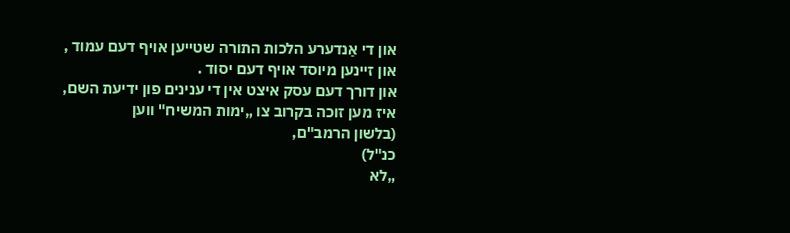און די אַנדערע הלכות התורה שטייען אויף דעם עמוד ,
און זיינען מיוסד אויף דעם יסוד .
און דורך דעם עסק איצט אין די ענינים פון ידיעת השם,
איז מען זוכה בקרוב צו „ימות המשיח" ווען
(בלשון הרמב"ם,
כנ"ל)
„לא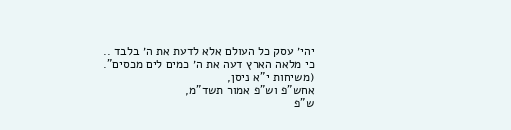יהי׳ עסק כל העולם אלא לדעת את ה׳ בלבד ..
כי מלאה הארץ דעה את ה׳ כמים לים מכסים".
(משיחות י"א ניסן,
אחש"פ וש"פ אמור תשד"מ,
ש"פ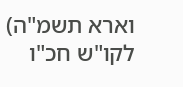וארא תשמ"ה)
לקו"ש חכ"ו